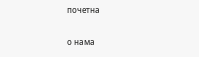почетна

о нама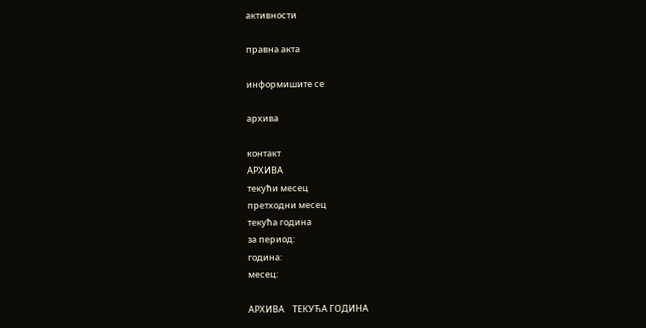активности

правна акта

информишите се

архива

контакт
АРХИВА
текући месец
претходни месец
текућа година
за период:
година:
месец:

АРХИВА    ТЕКУЋА ГОДИНА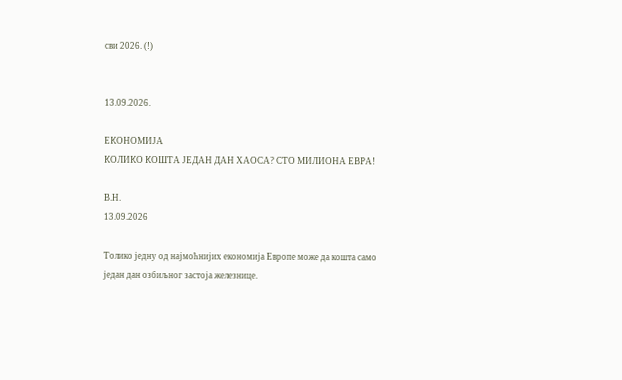сви 2026. (!)


13.09.2026.

ЕКОНОМИЈА
КОЛИКО КОШТА ЈЕДАН ДАН ХАОСА? СТО МИЛИОНА ЕВРА!

В.Н.
13.09.2026

Толико једну од најмоћнијих економија Европе може да кошта само један дан озбиљног застоја железнице.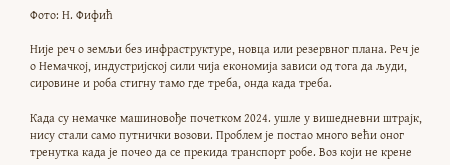Фото: Н. Фифић

Није реч о земљи без инфраструктуре, новца или резервног плана. Реч је о Немачкој, индустријској сили чија економија зависи од тога да људи, сировине и роба стигну тамо где треба, онда када треба.

Када су немачке машиновође почетком 2024. ушле у вишедневни штрајк, нису стали само путнички возови. Проблем је постао много већи оног тренутка када је почео да се прекида транспорт робе. Воз који не крене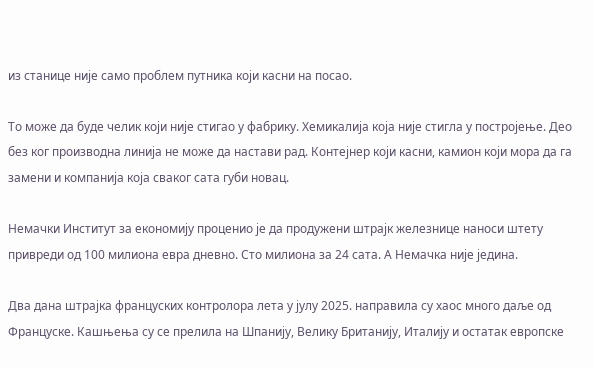из станице није само проблем путника који касни на посао.

То може да буде челик који није стигао у фабрику. Хемикалија која није стигла у постројење. Део без ког производна линија не може да настави рад. Контејнер који касни, камион који мора да га замени и компанија која сваког сата губи новац.

Немачки Институт за економију проценио је да продужени штрајк железнице наноси штету привреди од 100 милиона евра дневно. Сто милиона за 24 сата. А Немачка није једина.

Два дана штрајка француских контролора лета у јулу 2025. направила су хаос много даље од Француске. Кашњења су се прелила на Шпанију, Велику Британију, Италију и остатак европске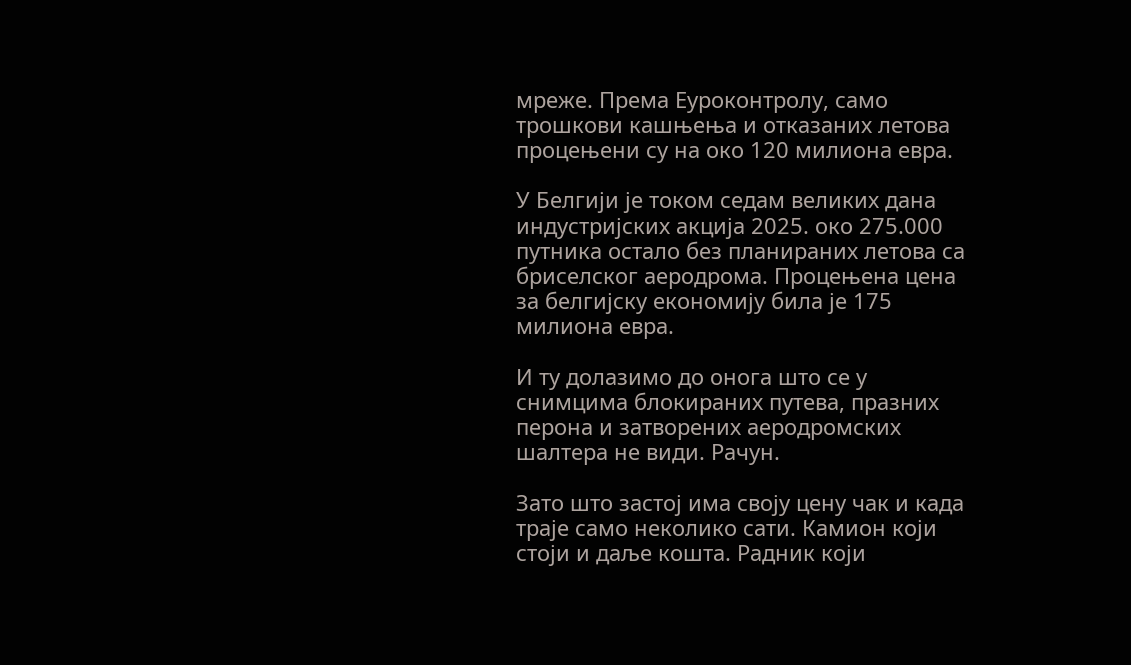мреже. Према Еуроконтролу, само трошкови кашњења и отказаних летова процењени су на око 120 милиона евра.

У Белгији је током седам великих дана индустријских акција 2025. око 275.000 путника остало без планираних летова са бриселског аеродрома. Процењена цена за белгијску економију била је 175 милиона евра.

И ту долазимо до онога што се у снимцима блокираних путева, празних перона и затворених аеродромских шалтера не види. Рачун.

Зато што застој има своју цену чак и када траје само неколико сати. Камион који стоји и даље кошта. Радник који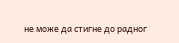не може да стигне до радног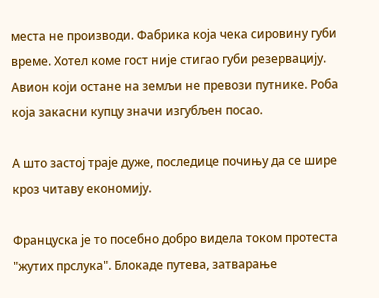места не производи. Фабрика која чека сировину губи време. Хотел коме гост није стигао губи резервацију. Авион који остане на земљи не превози путнике. Роба која закасни купцу значи изгубљен посао.

А што застој траје дуже, последице почињу да се шире кроз читаву економију.

Француска је то посебно добро видела током протеста "жутих прслука". Блокаде путева, затварање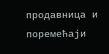продавница и поремећаји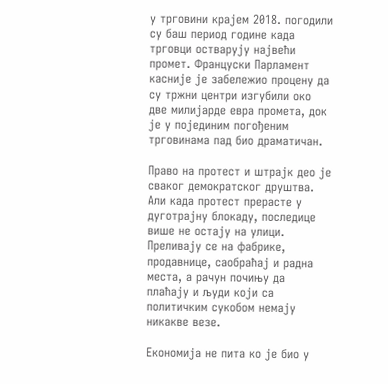у трговини крајем 2018. погодили су баш период године када трговци остварују највећи промет. Француски Парламент касније је забележио процену да су тржни центри изгубили око две милијарде евра промета, док је у појединим погођеним трговинама пад био драматичан.

Право на протест и штрајк део је сваког демократског друштва. Али када протест прерасте у дуготрајну блокаду, последице више не остају на улици. Преливају се на фабрике, продавнице, саобраћај и радна места, а рачун почињу да плаћају и људи који са политичким сукобом немају никакве везе.

Економија не пита ко је био у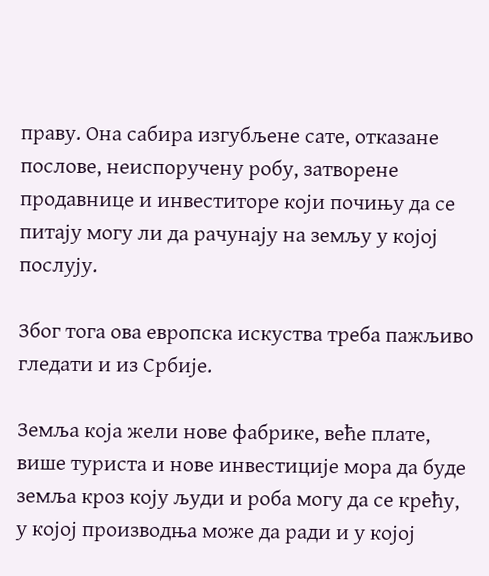праву. Она сабира изгубљене сате, отказане послове, неиспоручену робу, затворене продавнице и инвеститоре који почињу да се питају могу ли да рачунају на земљу у којој послују.

Због тога ова европска искуства треба пажљиво гледати и из Србије.

Земља која жели нове фабрике, веће плате, више туриста и нове инвестиције мора да буде земља кроз коју људи и роба могу да се крећу, у којој производња може да ради и у којој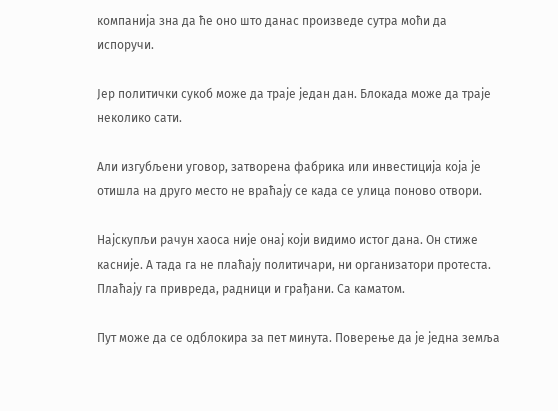компанија зна да ће оно што данас произведе сутра моћи да испоручи.

Јер политички сукоб може да траје један дан. Блокада може да траје неколико сати.

Али изгубљени уговор, затворена фабрика или инвестиција која је отишла на друго место не враћају се када се улица поново отвори.

Најскупљи рачун хаоса није онај који видимо истог дана. Он стиже касније. А тада га не плаћају политичари, ни организатори протеста. Плаћају га привреда, радници и грађани. Са каматом.

Пут може да се одблокира за пет минута. Поверење да је једна земља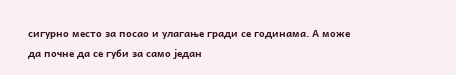сигурно место за посао и улагање гради се годинама. А може да почне да се губи за само један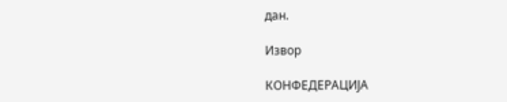дан.

Извор

КОНФЕДЕРАЦИЈА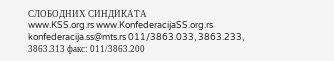СЛОБОДНИХ СИНДИКАТА
www.KSS.org.rs www.KonfederacijaSS.org.rs konfederacija.ss@mts.rs 011/3863.033, 3863.233, 3863.313 факс: 011/3863.200